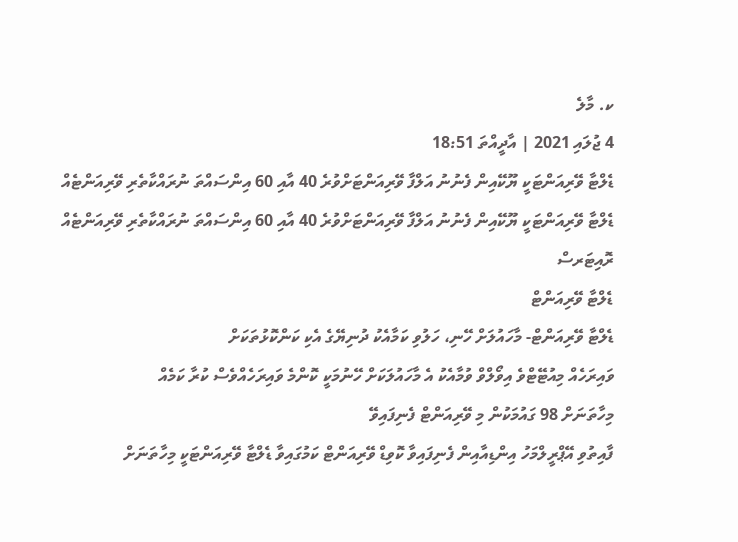ކ. މާލެ
4 ޖުލައި 2021 | އާދީއްތަ 18:51
ޑެލްޓާ ވޭރިއަންޓަކީ ޔޫކޭއިން ފެނުނު އަލްފާ ވޭރިއަންޓަށްވުރެ 40 އާއި 60 އިންސައްތަ ނުރައްކާތެރި ވޭރިއަންޓެއް
ޑެލްޓާ ވޭރިއަންޓަކީ ޔޫކޭއިން ފެނުނު އަލްފާ ވޭރިއަންޓަށްވުރެ 40 އާއި 60 އިންސައްތަ ނުރައްކާތެރި ވޭރިއަންޓެއް
ރޮއިޓަރސް
ޑެލްޓާ ވޭރިއަންޓް
ޑެލްޓާ ވޭރިއަންޓް- މާހައުލަށް ހޭނި، ހަލުވި ކަމާއެކު ދުނިޔޭގެ އެކި ކަންކޮޅުތަކަށް
ވައިރަހެއް މިއުޓޭޓްވެ އިވޯލްވް ވުމާއެކު އެ މާހައުލަކަށް ހޭނުމަކީ ކޮންމެ ވައިރަހެއްވެސް ކުރާ ކަމެއް
މިހާތަނަށް 98 ގައުމަކުން މި ވޭރިއަންޓް ފެނިފައިވޭ
ފާއިތުވި އޭޕްރީލްމަހު އިންޑިއާއިން ފެނިފައިވާ ކޮވިޑް ވޭރިއަންޓް ކަމުގައިވާ ޑެލްޓާ ވޭރިއަންޓަކީ މިހާތަނަށް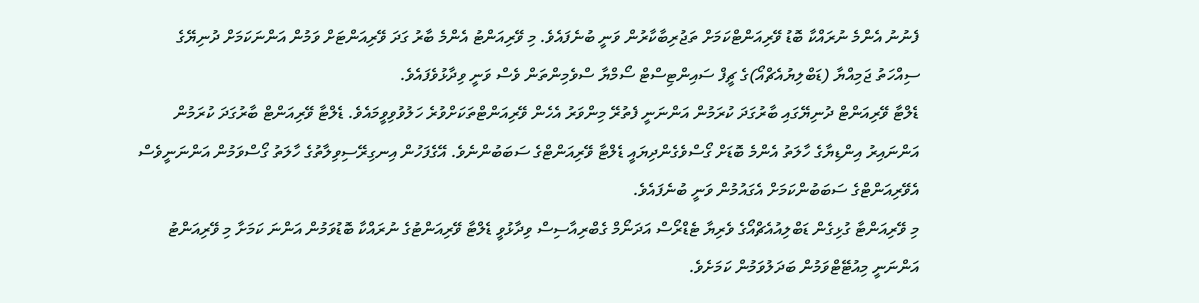ފެނުނު އެންމެ ނުރައްކާ ބޮޑު ވޭރިއަންޓްކަމަށް ތަޖުރިބާކާރުން ވަނީ ބުނެފައެވެ. މި ވޭރިއަންޓު އެންމެ ބާރު ގަދަ ވޭރިއަންޓަށް ވަމުން އަންނަކަމަށް ދުނިޔޭގެ ސިއްހަތު ޖަމިއްޔާ (ޑަބްލިޔުއެޗްއޯ)ގެ ޗީފް ސައިންޓިސްޓް ސޯމްޔާ ސްވެމިންތަން ވެސް ވަނީ ވިދާޅުވެފައެވެ.
ޑެލްޓާ ވޭރިއަންޓް ދުނިޔޭގައި ބާރުގަދަ ކުރަމުން އަންނަނީ ފެތުރޭ މިންވަރު އެހެން ވޭރިއަންޓްތަކަށްވުރެ ހަލުވުވިވީމައެވެ. ޑެލްޓާ ވޭރިއަންޓް ބާރުގަދަ ކުރަމުން އަންނައިރު އިންޑިޔާގެ ހާލަތު އެންމެ ބޮޑަށް ގޯސްވެގެންދިޔައީ ޑެލްޓާ ވޭރިއަންޓްގެ ސަބަބުންނެވެ. އޭގެފަހުން އިނގިރޭސިވިލާތުގެ ހާލަތު ގޯސްވަމުން އަންނަނީވެސް އެވޭރިއަންޓްގެ ސަބަބުންކަމަށް އެގައުމުން ވަނީ ބުނެފައެވެ.
މި ވޭރިއަންޓާ ގުޅިގެން ޑަބްލިއުއެޗްއޯގެ ވެރިޔާ ޓެޑްރޯސް އަދަނޯމް ގެބްރިއާސިސް ވިދާޅުވީ ޑެލްޓާ ވޭރިއަންޓުގެ ނުރައްކާ ބޮޑުވަމުން އަންނަ ކަމަށާ މި ވޭރިއަންޓު އަންނަނީ މިއުޓޭޓްވަމުން ބަދަލުވަމުން ކަމަށެވެ.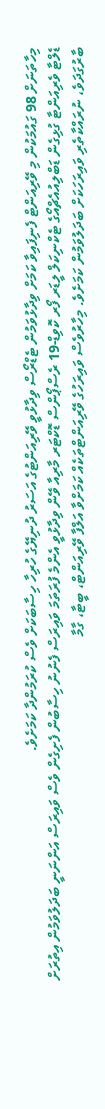މިހާތަނަށް 98 ގައުމަކުން މި ވޭރިއަންޓް ފެނިފައިވާ ކަމަށް ވިދާޅުވަމުން ޓެޑްރޯސް ވިދާޅުވީ ވޭރިއަންޓުގެ އަސަރު ދުނިޔޭގެ ހުރިހާ ހިސާބަކަށް ވެސް ކުރަމުންދާ ކަމަށެވެ.
ޑެލްޓާ ވެރިއަންޓާ ގުޅިގެން ޑަބްލިއުއެޗްއޯގެ ޓެކްނިކަލް ލީޑަރ ފޯރ ކޮވިޑް-19 ރެސްޕޯންސް ޑޮކްޓަރ މާރިއާ ވޭން ވިދާޅުވީ އެންމެ ފުރަތަމަ ވައިރަސް ފެނުނު ހިސާބުން ފެށިގެން ވެސް ވައިރަސް އަންނަނީ ބަދަލުވަމުން އިތުރަށް ބާރުގަދަވެ، ނުރައްކާތެރި ވައިރަހަކަށް ބަދަލުވަމުން ކަމަށެވެ. މިހާރުވެސް ވައިރަހުގެ ވޭރިއަންޓްތަކެއް ކަމަށްވާ އަލްފާ ވޭރިއަންޓް، ބީޓާ، ގާމާ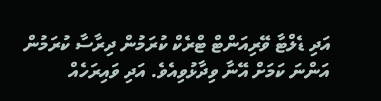އަދި ޑެލްޓާ ވޭރިއަންޓް ޓްރެކް ކުރަމުން ދިރާސާ ކުރަމުން އަންނަ ކަމަށް އޭނާ ވިދާޅުވިއެވެ. އަދި ވައިރަހެއް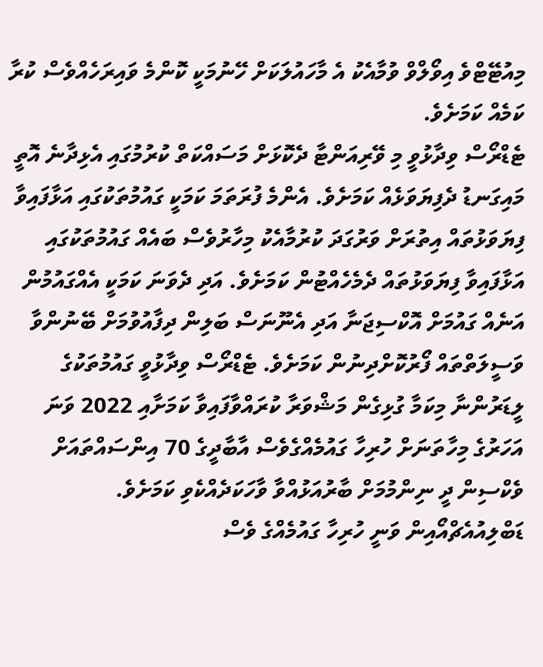މިއުޓޭޓްވެ އިވޯލްވް ވުމާއެކު އެ މާހައުލަކަށް ހޭނުމަކީ ކޮންމެ ވައިރަހެއްވެސް ކުރާ ކަމެއް ކަމަށެވެ.
ޓެޑްރޯސް ވިދާޅުވީ މި ވޭރިއަންޓާ ދެކޮޅަށް މަސައްކަތް ކުރުމުގައި އެޅިދާނެ އޮތީ މައިގަނޑު ދެފިޔަވަޅެއް ކަމަށެވެ. އެންމެ ފުރަތަމަ ކަމަކީ ގައުމުތަކުގައި އަޅާފައިވާ ފިޔަވަޅުތައް އިތުރަށް ވަރުގަދަ ކުރުމާއެކު މިހާރުވެސް ބައެއް ގައުމުތަކުގައި އަޅާފައިވާ ފިޔަވަޅުތައް ދެމެހެއްޓުން ކަމަށެވެ. އަދި ދެވަނަ ކަމަކީ އެއްގައުމުން އަނެއް ގައުމަށް އޮކްސިޖަނާ އަދި އެނޫނަސް ބަލިން ދިފާއުވުމަށް ބޭނުންވާ ވަސީލަތްތައް ފޯރުކޮށްދިނުން ކަމަށެވެ. ޓެޑްރޯސް ވިދާޅުވީ ގައުމުތަކުގެ ލީޑަރުންނާ މިކަމާ ގުޅިގެން މަޝްވަރާ ކުރައްވާފައިވާ ކަމަށާއި 2022 ވަނަ އަހަރުގެ މިހާތަނަށް ހުރިހާ ގައުމެއްގެވެސް އާބާދީގެ 70 އިންސައްތައަށް ވެކްސިން ދީ ނިންމުމަށް ބާރުއަޅުއްވާ ވާހަކަދެއްކެވި ކަމަށެވެ.
ޑަބްލިއުއެޗްއޯއިން ވަނީ ހުރިހާ ގައުމެއްގެ ވެސް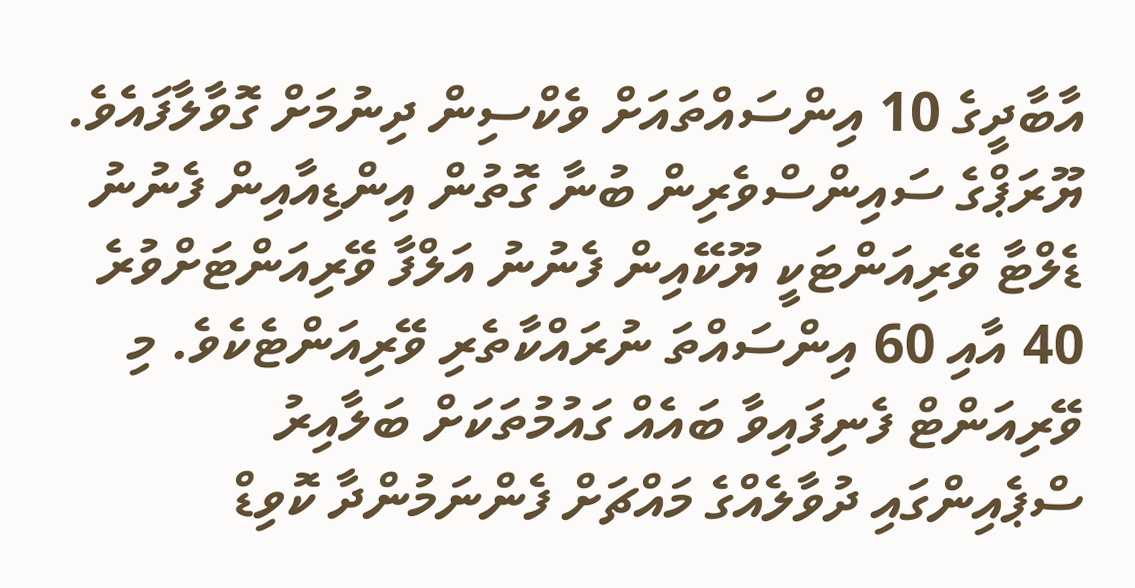އާބާދީގެ 10 އިންސައްތައަށް ވެކްސިން ދިނުމަށް ގޮވާލާފައެވެ. ޔޫރަޕްގެ ސައިންސްވެރިން ބުނާ ގޮތުން އިންޑިއާއިން ފެނުނު ޑެލްޓާ ވޭރިއަންޓަކީ ޔޫކޭއިން ފެނުނު އަލްފާ ވޭރިއަންޓަށްވުރެ 40 އާއި 60 އިންސައްތަ ނުރައްކާތެރި ވޭރިއަންޓެކެވެ. މި ވޭރިއަންޓް ފެނިފައިވާ ބައެއް ގައުމުތަކަށް ބަލާއިރު ސްޕެއިންގައި ދުވާލެއްގެ މައްޗަށް ފެންނަމުންދާ ކޮވިޑް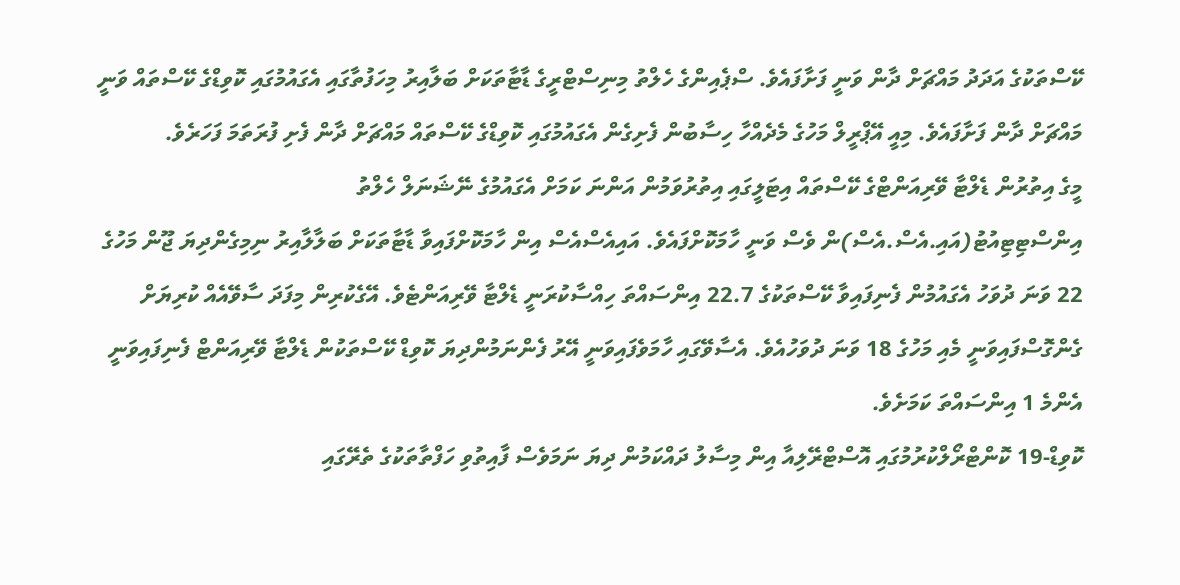ކޭސްތަކުގެ އަދަދު މައްޗަށް ދާން ވަނީ ފަށާފައެވެ. ސްޕެއިންގެ ހެލްތު މިނިސްޓްރީގެ ޑާޓާތަކަށް ބަލާއިރު މިހަފުތާގައި އެގައުމުގައި ކޮވިޑްގެ ކޭސްތައް ވަނީ މައްޗަށް ދާން ފަށާފައެވެ. މިއީ އޭޕްރީލް މަހުގެ މެދެއްހާ ހިސާބުން ފެށިގެން އެގައުމުގައި ކޮވިޑްގެ ކޭސްތައް މައްޗަށް ދާން ފެށި ފުރަތަމަ ފަހަރެވެ.
މީގެ އިތުރުން ޑެލްޓާ ވޭރިއަންޓްގެ ކޭސްތައް އިޓަލީގައި އިތުރުވަމުން އަންނަ ކަމަށް އެގައުމުގެ ނޭޝަނަލް ހެލްތު އިންސްޓިޓިއުޓު(އައި.އެސް.އެސް)ން ވެސް ވަނީ ހާމަކޮށްފައެވެ. އައިއެސްއެސް އިން ހާމަކޮށްފައިވާ ޑާޓާތަކަށް ބަލާލާއިރު ނިމިގެންދިޔަ ޖޫން މަހުގެ 22 ވަނަ ދުވަހު އެގައުމުން ފެނިފައިވާ ކޭސްތަކުގެ 22.7 އިންސައްތަ ހިއްސާކުރަނީ ޑެލްޓާ ވޭރިއަންޓެވެ. އޭގެކުރިން މިފަދަ ސާވޭއެއް ކުރިޔަށް ގެންގޮސްފައިވަނީ މެއި މަހުގެ 18 ވަނަ ދުވަހުއެވެ. އެސާވޭގައި ހާމަވެފައިވަނީ އޭރު ފެންނަމުންދިޔަ ކޮވިޑް ކޭސްތަކުން ޑެލްޓާ ވޭރިއަންޓް ފެނިފައިވަނީ އެންމެ 1 އިންސައްތަ ކަމަށެވެ.
ކޮވިޑް-19 ކޮންޓްރޯލްކުރުމުގައި އޮސްޓްރޭލިއާ އިން މިސާލު ދައްކަމުން ދިޔަ ނަމަވެސް ފާއިތުވި ހަފްތާތަކުގެ ތެރޭގައި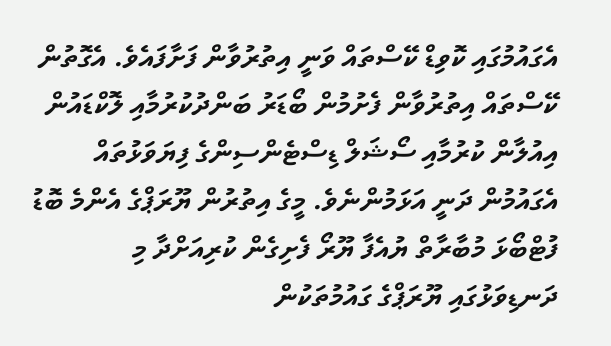އެގައުމުގައި ކޮވިޑް ކޭސްތައް ވަނީ އިތުރުވާން ފަށާފައެވެ. އެގޮތުން ކޭސްތައް އިތުރުވާން ފެށުމުން ބޯޑަރު ބަންދުކުރުމާއި ލޮކްޑައުން އިއުލާން ކުރުމާއި ސޯޝަލް ޑިސްޓެންސިންގެ ފިޔަވަޅުތައް އެގައުމުން ދަނީ އަޅަމުންނެވެ. މީގެ އިތުރުން ޔޫރަޕްގެ އެންމެ ބޮޑު ފުޓްބޯޅަ މުބާރާތް ޔުއެފާ ޔޫރޯ ފެށިގެން ކުރިއަށްދާ މި ދަނޑިވަޅުގައި ޔޫރަޕްގެ ގައުމުތަކުން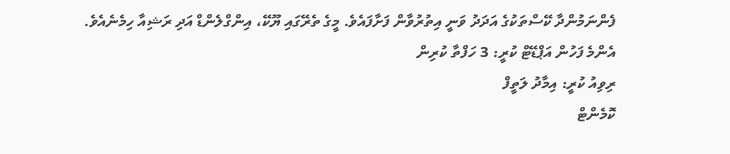ފެންނަމުންދާ ކޭސްތަކުގެ އަދަދު ވަނީ އިތުރުވާން ފަށާފައެވެ. މީގެ ތެރޭގައި ޔޫކޭ، އިންގްލެންޑް އަދި ރަޝިއާ ހިމެނެއެވެ.
އެންމެ ފަހުން އަޕްޑޭޓް ކުރީ: 3 ހަފްތާ ކުރިން
ރިވިއު ކުރީ: އިމާދު ލަތީފް
ކޮމެންޓް